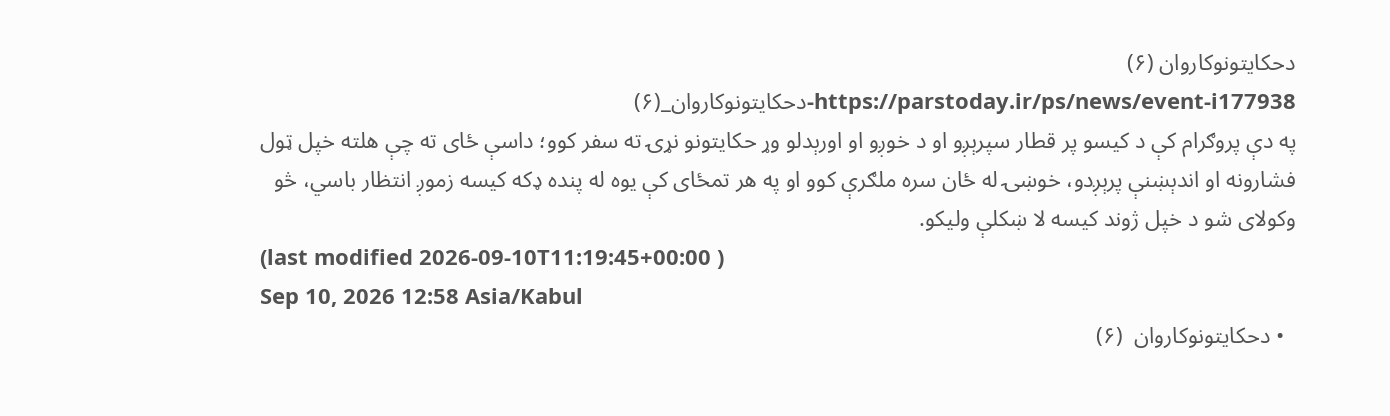دحکایتونوکاروان (۶)
https://parstoday.ir/ps/news/event-i177938-دحکایتونوکاروان_(۶)
په دې پروګرام کې د کیسو پر قطار سپرېږو او د خوږو او اورېدلو وړ حکایتونو نړۍ ته سفر کوو؛ داسې ځای ته چې هلته خپل ټول فشارونه او اندېښنې پرېږدو، خوښۍ له ځان سره ملګرې کوو او په هر تمځای کې یوه له پنده ډکه کیسه زموږ انتظار باسي، څو وکولای شو د خپل ژوند کیسه لا ښکلې ولیکو.
(last modified 2026-09-10T11:19:45+00:00 )
Sep 10, 2026 12:58 Asia/Kabul
  • دحکایتونوکاروان  (۶)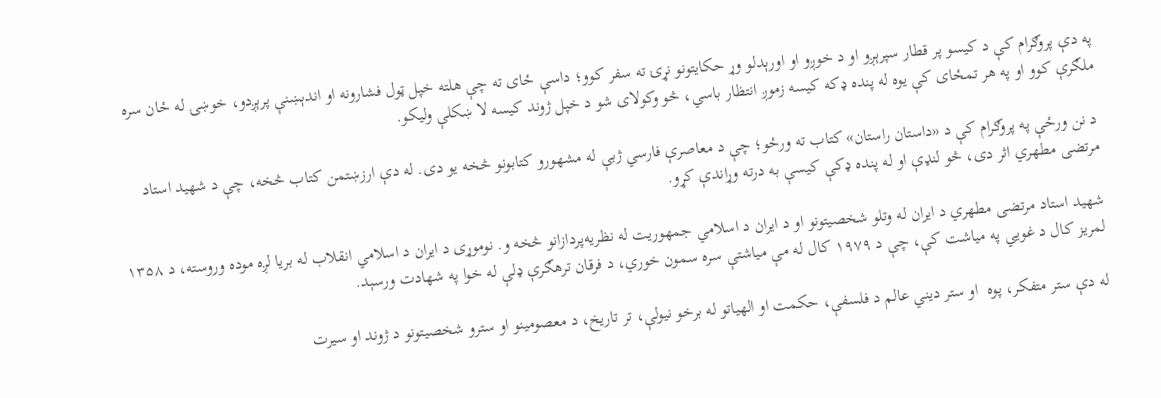په دې پروګرام کې د کیسو پر قطار سپرېږو او د خوږو او اورېدلو وړ حکایتونو نړۍ ته سفر کوو؛ داسې ځای ته چې هلته خپل ټول فشارونه او اندېښنې پرېږدو، خوښۍ له ځان سره ملګرې کوو او په هر تمځای کې یوه له پنده ډکه کیسه زموږ انتظار باسي، څو وکولای شو د خپل ژوند کیسه لا ښکلې ولیکو.

د نن ورځې په پروګرام کې د «داستان راستان» کتاب ته ورځو؛ چې د معاصرې فارسي ژبې له مشهورو کتابونو څخه یو دی. له دې ارزښتمن کتاب څخه، چې د شهید استاد مرتضی مطهري اثر دی، څو لنډې او له پنده ډکې کیسې به درته وړاندې کړو.

شهید استاد مرتضی مطهري د ایران له وتلو شخصیتونو او د ایران د اسلامي جمهوریت له نظریه‌پردازانو څخه و. نوموړی د ایران د اسلامي انقلاب له بریا لږه موده وروسته، د ۱۳۵۸ لمریز کال د غويي په میاشت کې، چې د ۱۹۷۹ کال له مې میاشتې سره سمون خوري، د فرقان ترهګرې ډلې له خوا په شهادت ورسېد.

له دې ستر متفکر، پوه  او ستر دیني عالم د فلسفې، حکمت او الهیاتو له برخو نیولې، تر تاریخ، د معصومینو او سترو شخصیتونو د ژوند او سیرت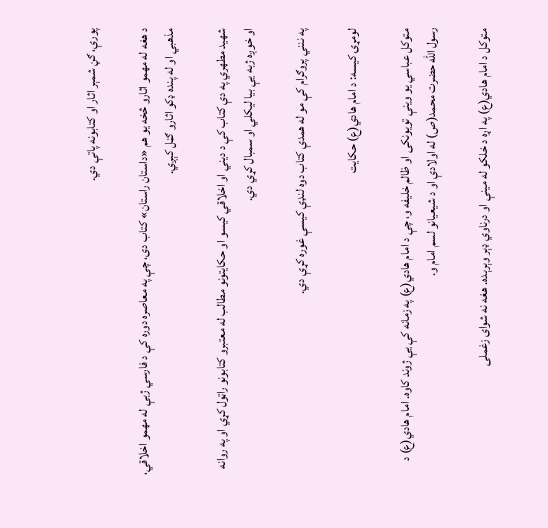پورې، ګڼ شمېر اثار او کتابونه پاتې دي.

د هغه له مهمو اثارو څخه یو هم «داستان راستان» کتاب دی، چې په معاصره دوره کې د فارسي ژبې له مهمو اخلاقي، مذهبي او له پنده ډکو اثارو ګڼل کېږي.

شهید مطهري په دې کتاب کې د دیني او اخلاقي کیسو او حکایتونو مطالب له معتبرو کتابونو راټول کړي او په روانه او خوږه ژبه یې بیا لیکلي او سمبال کړي دي.

په ننني پروګرام کې مو له همدې کتاب دوه لنډې کیسې غوره کړې دي.

لومړۍ کیسه: د امام هادي(ع) حکایت

متوکل عباسي یو وینې تویونکی او ظالم خلیفه و، چې د امام هادي(ع) په زمانه کې یې ژوند کاوه. امام هادي(ع) د رسول الله حضرت محمد(ص) له اولادې او د شیعیانو لسم امام و.

متوکل د امام هادي(ع) په اړه د خلکو له مینې او درناوي ډېر وېرېده. هغه نه شوای زغملی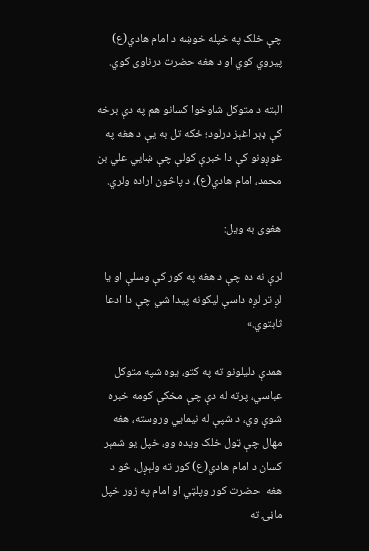چې خلک په خپله خوښه د امام هادي(ع) پیروي کوي او د هغه حضرت درناوی کوي.

البته د متوکل شاوخوا کسانو هم په دې برخه کې ډېر اغېز درلود؛ ځکه تل به یې د هغه په غوږونو کې دا خبرې کولې چې ښايي علي بن محمد، امام هادي(ع)، د پاڅون اراده ولري.

هغوی به ویل:

لرې نه ده چې د هغه په کور کې وسلې او یا لږ تر لږه داسې لیکونه پیدا شي چې دا ادعا ثابتوي.»

همدې دلیلونو ته په کتو، یوه شپه متوکل عباسي، پرته له دې چې مخکې کومه خبره شوې وي، د شپې له نیمایي وروسته، هغه مهال چې ټول خلک ویده وو، خپل یو شمېر کسان د امام هادي(ع) کور ته ولېږل، څو د هغه  حضرت کور وپلټي او امام په زور خپل ماڼۍ ته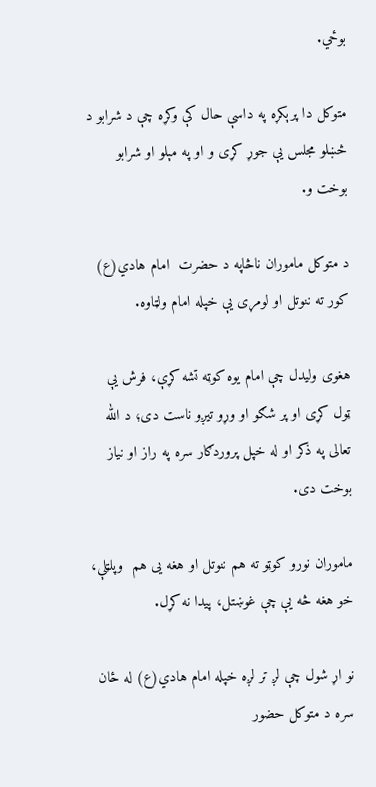بوځي.

متوکل دا پرېکړه په داسې حال کې وکړه چې د شرابو د څښلو مجلس یې جوړ کړی و او په مېلو او شرابو بوخت و.

د متوکل ماموران ناڅاپه د حضرت  امام هادي(ع) کور ته ننوتل او لومړی یې خپله امام ولټاوه.

هغوی ولیدل چې امام یوه کوټه تشه کړې، فرش یې ټول کړی او پر شګو او وړو تیږو ناست دی؛ د الله تعالی په ذکر او له خپل پروردګار سره په راز او نیاز بوخت دی.

ماموران نورو کوټو ته هم ننوتل او هغه یی هم  وپلټلې، خو هغه څه یې چې غوښتل، پیدا نه کړل.

نو اړ شول چې لږ تر لږه خپله امام هادي(ع) له ځان سره د متوکل حضور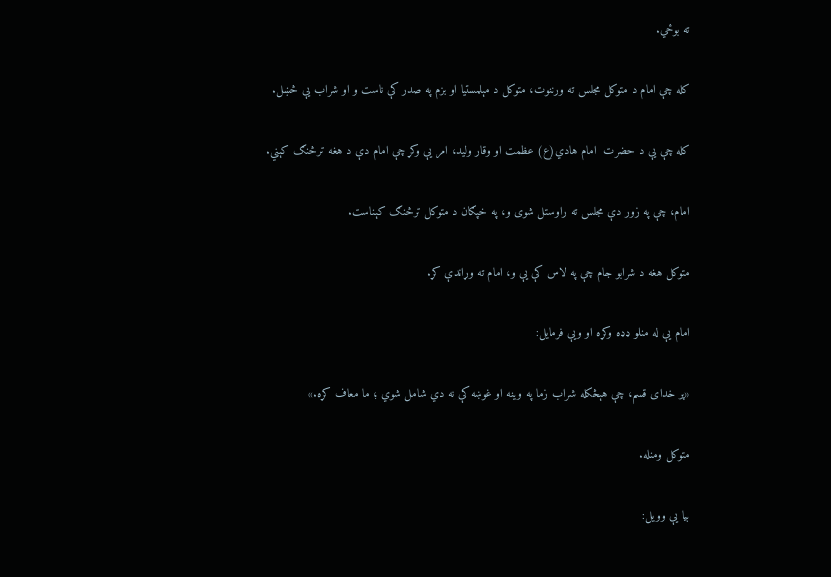ته بوځي.

کله چې امام د متوکل مجلس ته ورننوت، متوکل د مېلمستیا او بزم په صدر کې ناست و او شراب یې څښل.

کله چې یې د حضرت  امام هادي(ع) عظمت او وقار ولید، امر یې وکړ چې امام دې د هغه ترڅنګ کېني.

امام، چې په زور دې مجلس ته راوستل شوی و، په خپګان د متوکل ترڅنګ کېناست.

متوکل هغه د شرابو جام چې په لاس کې یې و، امام ته وړاندې کړ.

امام یې له منلو ډډه وکړه او ویې فرمایل:

«پر خدای قسم، چې هېڅکله شراب زما په وینه او غوښه کې نه دي شامل شوي ؛ ما معاف کړه.»

متوکل ومنله.

بیا یې وویل: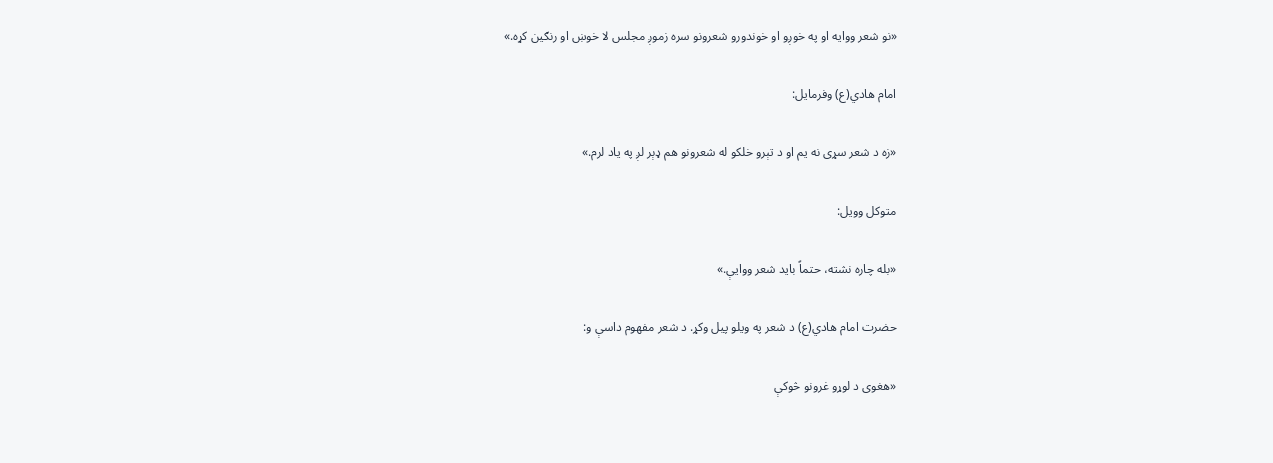«نو شعر ووایه او په خوږو او خوندورو شعرونو سره زموږ مجلس لا خوښ او رنګین کړه.»

امام هادي(ع) وفرمایل:

«زه د شعر سړی نه یم او د تېرو خلکو له شعرونو هم ډېر لږ په یاد لرم.»

متوکل وویل:

«بله چاره نشته، حتماً باید شعر ووایې.»

حضرت امام هادي(ع) د شعر په ویلو پیل وکړ. د شعر مفهوم داسې و:

«هغوی د لوړو غرونو څوکې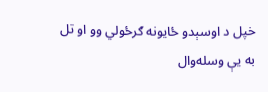خپل د اوسېدو ځایونه ګرځولي وو او تل به یې وسله‌وال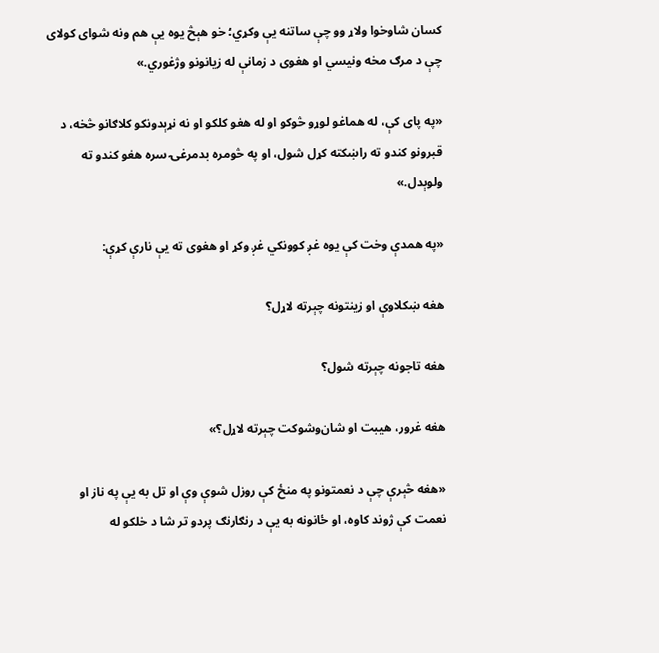کسان شاوخوا ولاړ وو چې ساتنه یې وکړي؛ خو هېڅ یوه یې هم ونه شوای کولای چې د مرګ مخه ونیسي او هغوی د زمانې له زیانونو وژغوري.»

«په پای کې، له هماغو لوړو څوکو او له هغو کلکو او نه نړېدونکو کلاګانو څخه، د قبرونو کندو ته راښکته کړل شول، او په څومره بدمرغۍ سره هغو کندو ته ولوېدل.»

«په همدې وخت کې یوه غږ کوونکي غږ وکړ او هغوی ته یې نارې کړې:

هغه ښکلاوې او زینتونه چېرته لاړل؟

هغه تاجونه چېرته شول؟

هغه غرور، هیبت او شان‌وشوکت چېرته لاړل؟»

«هغه څېرې چې د نعمتونو په منځ کې روزل شوې وې او تل به یې په ناز او نعمت کې ژوند کاوه، او ځانونه به یې د رنګارنګ پردو تر شا د خلکو له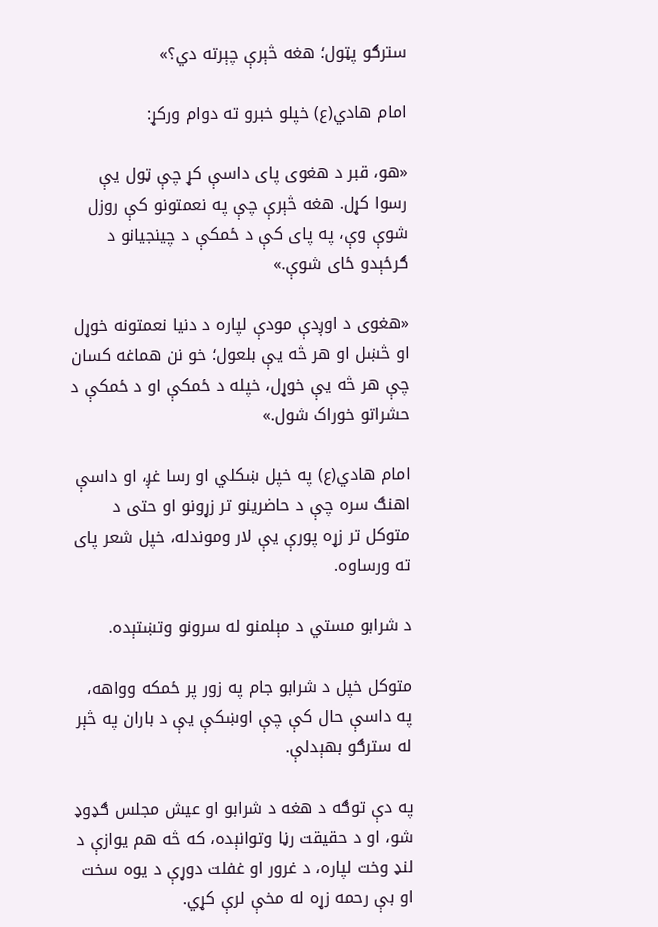سترګو پټول؛ هغه څېرې چېرته دي؟»

امام هادي(ع) خپلو خبرو ته دوام ورکړ:

«هو، قبر د هغوی پای داسې کړ چې ټول یې رسوا کړل. هغه څېرې چې په نعمتونو کې روزل شوې وې، په پای کې د ځمکې د چینجیانو د ګرځېدو ځای شوې.»

«هغوی د اوږدې مودې لپاره د دنیا نعمتونه خوړل او څښل او هر څه یې بلعول؛ خو نن هماغه کسان چې هر څه یې خوړل، خپله د ځمکې او د ځمکې د حشراتو خوراک شول.»

امام هادي(ع) په خپل ښکلي او رسا غږ، او داسې اهنګ سره چې د حاضرینو تر زړونو او حتی د متوکل تر زړه پورې یې لار وموندله، خپل شعر پای ته ورساوه.

د شرابو مستي د مېلمنو له سرونو وتښتېده.

متوکل خپل د شرابو جام په زور پر ځمکه وواهه، په داسې حال کې چې اوښکې یې د باران په څېر له سترګو بهېدلې.

په دې توګه د هغه د شرابو او عیش مجلس ګډوډ شو، او د حقیقت رڼا وتوانېده، که څه هم یوازې د لنډ وخت لپاره، د غرور او غفلت دوړې د یوه سخت او بې رحمه زړه له مخې لرې کړي.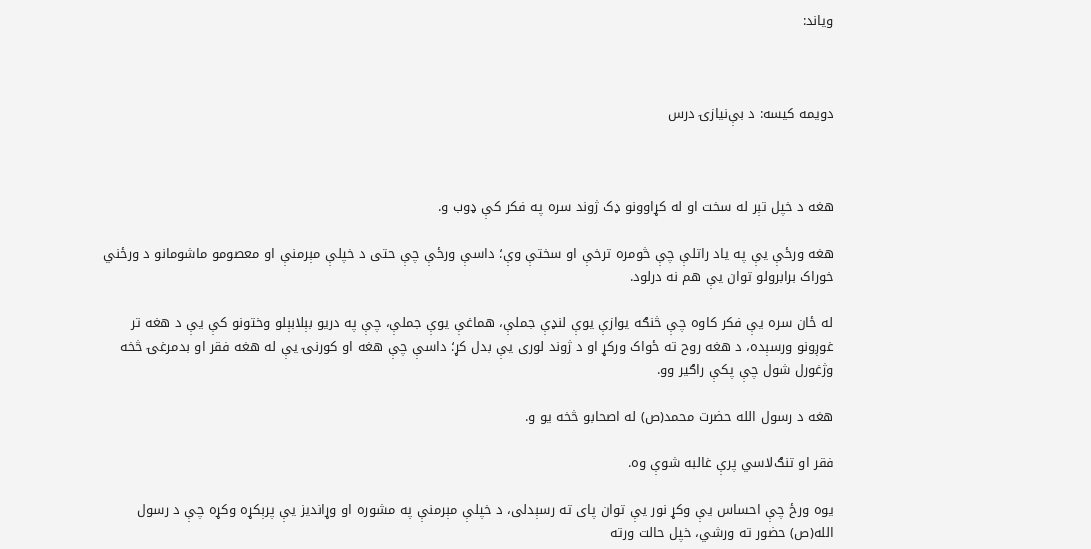ویاند:



دویمه کیسه: د بې‌نیازۍ درس



هغه د خپل تېر له سخت او له کړاوونو ډک ژوند سره په فکر کې ډوب و.

هغه ورځې یې په یاد راتلې چې څومره ترخې او سختې وې؛ داسې ورځې چې حتی د خپلې مېرمنې او معصومو ماشومانو د ورځني خوراک برابرولو توان یې هم نه درلود.

له ځان سره یې فکر کاوه چې څنګه یوازې یوې لنډې جملې، هماغې یوې جملې، چې په دریو بېلابېلو وختونو کې یې د هغه تر غوږونو ورسېده، د هغه روح ته ځواک ورکړ او د ژوند لوری یې بدل کړ؛ داسې چې هغه او کورنۍ یې له هغه فقر او بدمرغۍ څخه وژغورل شول چې پکې راګیر وو.

هغه د رسول الله حضرت محمد(ص) له اصحابو څخه یو و.

فقر او تنګ‌لاسي پرې غالبه شوې وه.

یوه ورځ چې احساس یې وکړ نور یې توان پای ته رسېدلی، د خپلې مېرمنې په مشوره او وړاندیز یې پرېکړه وکړه چې د رسول الله(ص) حضور ته ورشي، خپل حالت ورته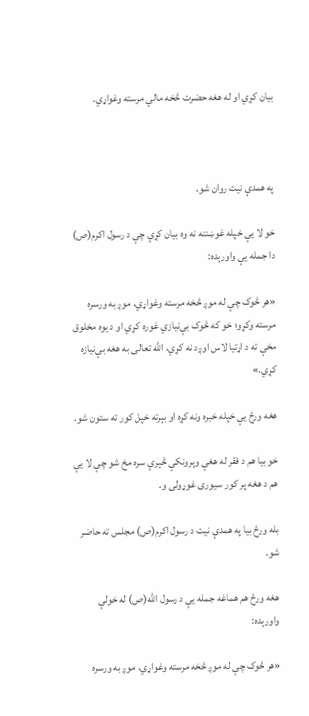بیان کړي او له هغه حضرت څخه مالي مرسته وغواړي.



په همدې نیت روان شو.

خو لا یې خپله غوښتنه نه وه بیان کړې چې د رسول اکرم(ص) دا جمله یې واورېده:

«هر څوک چې له موږ څخه مرسته وغواړي، موږ به ورسره مرسته وکړو؛ خو که څوک بې‌نیازي غوره کړي او د یوه مخلوق مخې ته د اړتیا لاس اوږد نه کړي، الله تعالی به هغه بې‌نیازه کړي.»

هغه ورځ یې خپله خبره ونه کړه او بېرته خپل کور ته ستون شو.

خو بیا هم د فقر له هغې وېرونکې څېرې سره مخ شو چې لا یې هم د هغه پر کور سیوری غوړولی و.

بله ورځ بیا په همدې نیت د رسول اکرم(ص) مجلس ته حاضر شو.

هغه ورځ هم هماغه جمله یې د رسول الله(ص) له خولې واورېده:

«هر څوک چې له موږ څخه مرسته وغواړي، موږ به ورسره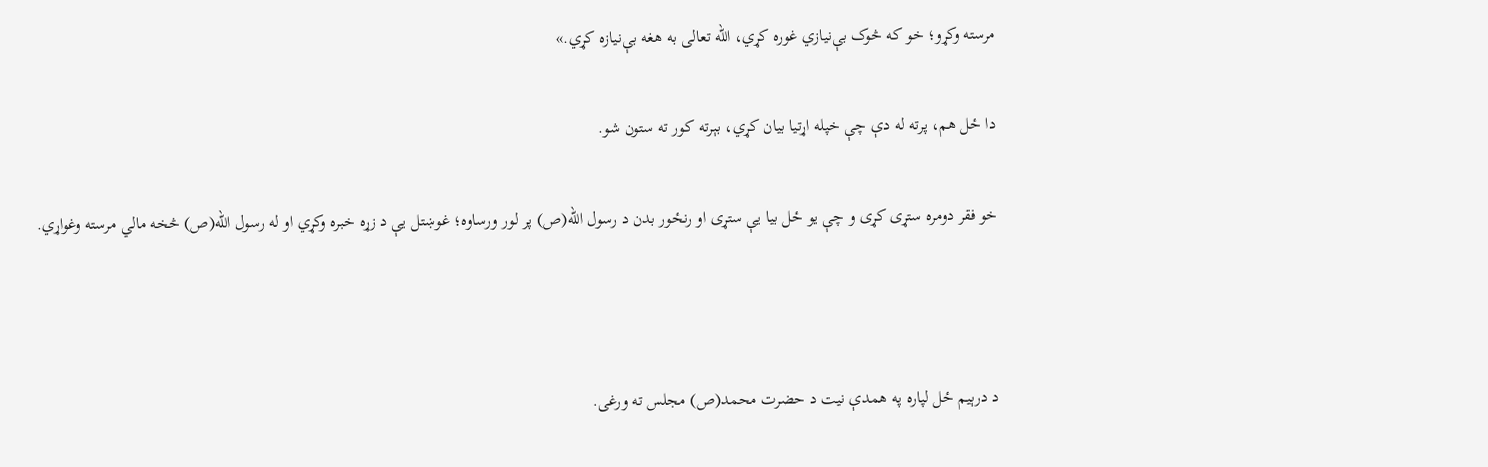مرسته وکړو؛ خو که څوک بې‌نیازي غوره کړي، الله تعالی به هغه بې‌نیازه کړي.»

دا ځل هم، پرته له دې چې خپله اړتیا بیان کړي، بېرته کور ته ستون شو.

خو فقر دومره ستړی کړی و چې یو ځل بیا یې ستړی او رنځور بدن د رسول الله(ص) پر لور ورساوه؛ غوښتل یې د زړه خبره وکړي او له رسول الله(ص) څخه مالي مرسته وغواړي.



د درېیم ځل لپاره په همدې نیت د حضرت محمد(ص) مجلس ته ورغی.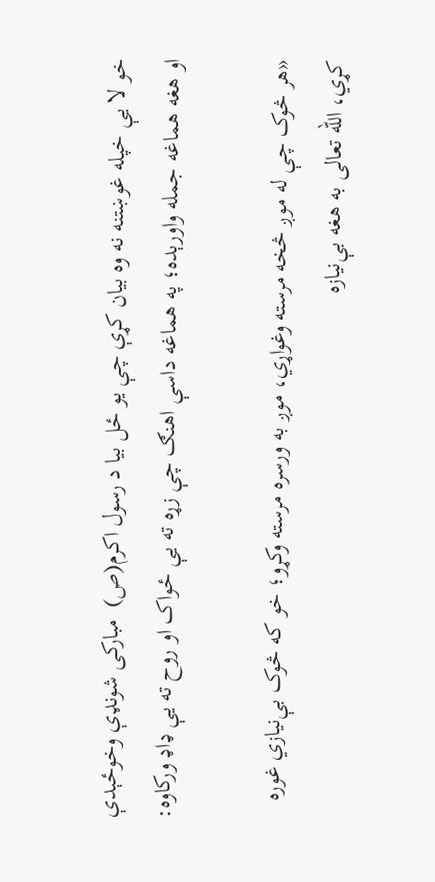خو لا یې خپله غوښتنه نه وه بیان کړې چې یو ځل بیا د رسول اکرم(ص)  مبارکی شونډې وخوځېدې او هغه هماغه جمله واورېده؛ په هماغه داسې اهنګ چې زړه ته یې ځواک او روح ته یې ډاډ ورکاوه:

«هر څوک چې له موږ څخه مرسته وغواړي، موږ به ورسره مرسته وکړو؛ خو که څوک بې‌نیازي غوره کړي، الله تعالی به هغه بې‌نیازه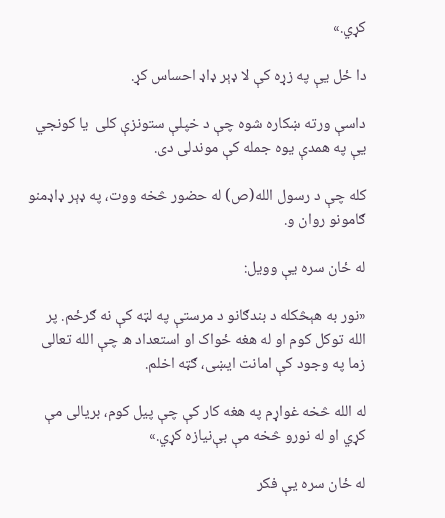کړي.»

دا ځل یې په زړه کې لا ډېر ډاډ احساس کړ.

داسې ورته ښکاره شوه چې د خپلې ستونزې کلی  یا کونجي یې په همدې یوه جمله کې موندلی دی.

کله چې د رسول الله(ص) له حضور څخه ووت، په ډېر ډاډمنو ګامونو روان و.

له ځان سره یې وویل:

«نور به هېڅکله د بندګانو د مرستې په لټه کې نه ګرځم. پر الله توکل کوم او له هغه ځواک او استعداد ه چې الله تعالی زما په وجود کې امانت ایښی، ګټه اخلم.

له الله څخه غواړم په هغه کار کې چې پیل کوم، بریالی مې کړي او له نورو څخه مې بې‌نیازه کړي.»

له ځان سره یې فکر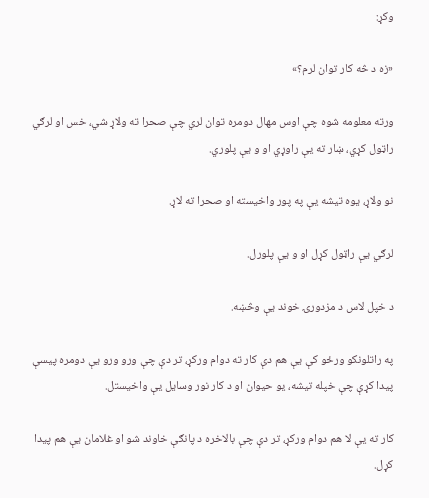وکړ:

«زه د څه کار توان لرم؟»

ورته معلومه شوه چې اوس مهال دومره توان لري چې صحرا ته ولاړ شي، خس او لرګي راټول کړي، ښار ته یې راوړي او و یې پلوري.

نو ولاړ، یوه تیشه یې په پور واخیسته او صحرا ته لاړ.

لرګي یې راټول کړل او و یې پلورل.

د خپل لاس د مزدورۍ خوند یې وڅښه.

په راتلونکو ورځو کې یې هم دې کار ته دوام ورکړ، تر دې چې ورو ورو یې دومره پیسې پیدا کړې چې خپله تیشه، یو حیوان او د کار نور وسایل یې واخیستل.

کار ته یې لا هم دوام ورکړ، تر دې چې بالاخره د پانګې خاوند شو او غلامان یې هم پیدا کړل.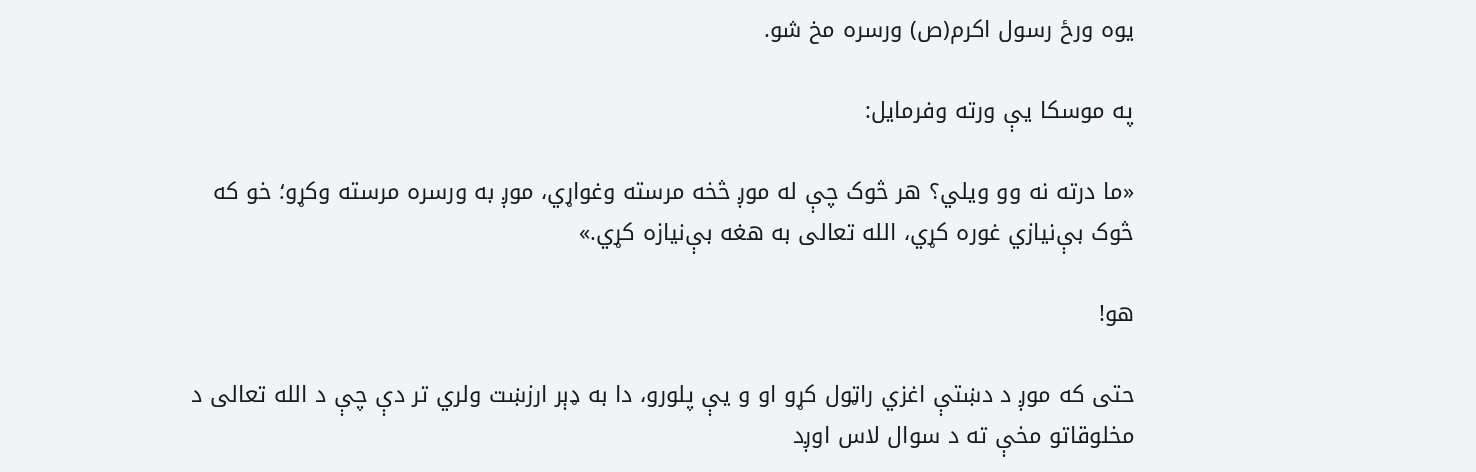یوه ورځ رسول اکرم(ص) ورسره مخ شو.

په موسکا یې ورته وفرمایل:

«ما درته نه وو ویلي؟ هر څوک چې له موږ څخه مرسته وغواړي، موږ به ورسره مرسته وکړو؛ خو که څوک بې‌نیازي غوره کړي، الله تعالی به هغه بې‌نیازه کړي.»

هو!

حتی که موږ د دښتې اغزي راټول کړو او و یې پلورو، دا به ډېر ارزښت ولري تر دې چې د الله تعالی د مخلوقاتو مخې ته د سوال لاس اوږد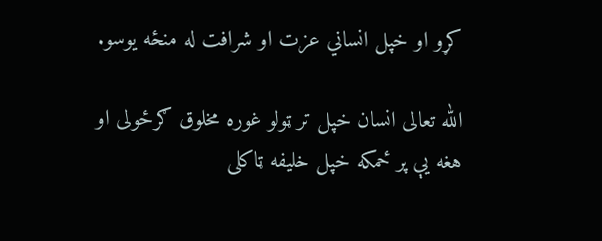کړو او خپل انساني عزت او شرافت له منځه یوسو.

الله تعالی انسان خپل تر ټولو غوره مخلوق ګرځولی او هغه یې پر ځمکه خپل خلیفه ټاکلی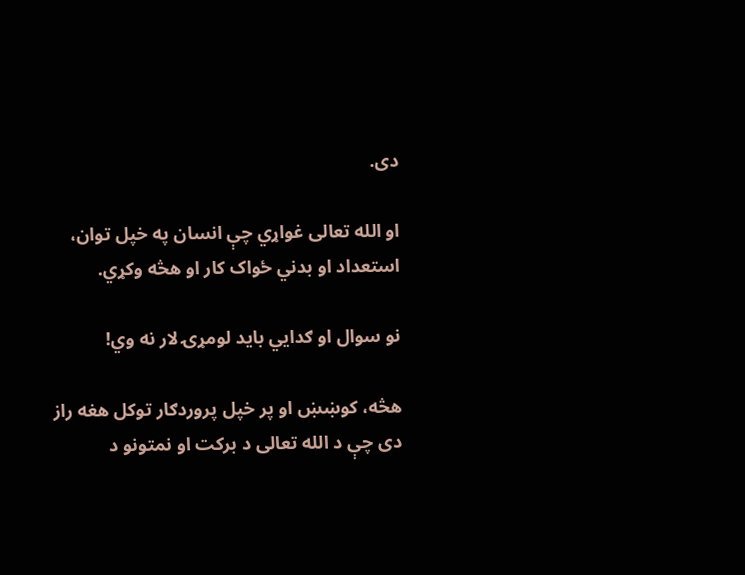دی.

او الله تعالی غواړي چې انسان په خپل توان، استعداد او بدني ځواک کار او هڅه وکړي.

نو سوال او ګدایي باید لومړۍ لار نه وي!

هڅه، کوښښ او پر خپل پروردګار توکل هغه راز دی چې د الله تعالی د برکت او نمتونو د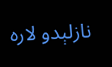نازلېدو لاره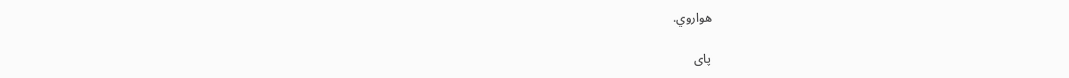هواروي.

پای